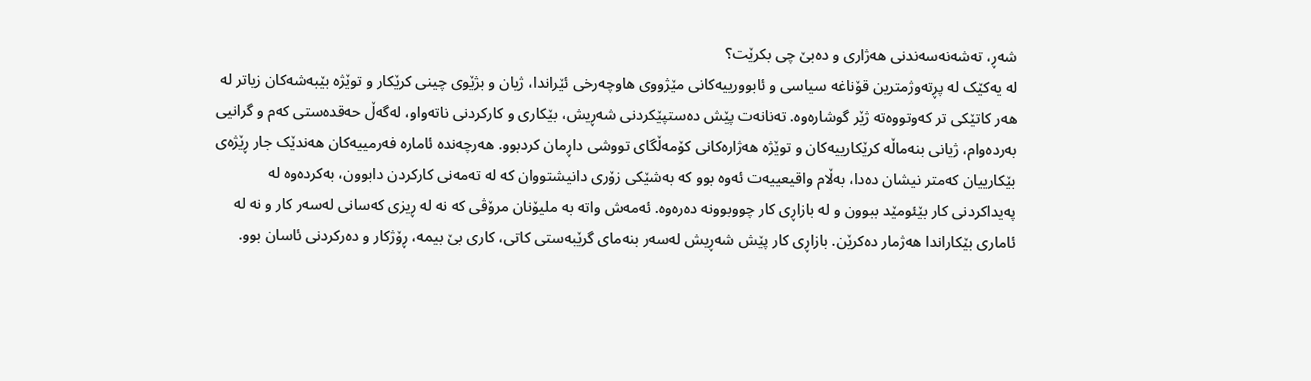شەڕ، تەشەنەسەندنی هەژاری و دەبێ چی بکرێت؟
لە یەکێک لە پڕتەوژمترین قۆناغە سیاسی و ئابوورییەکانی مێژووی هاوچەرخی ئێراندا، ژیان و بژێوی چینی کرێکار و توێژە بێبەشەکان زیاتر لە هەر کاتێکی تر کەوتووەتە ژێر گوشارەوە. تەنانەت پێش دەستپێکردنی شەڕیش، بێکاری و کارکردنی ناتەواو، لەگەڵ حەقدەستی کەم و گرانیی بەردەوام، ژیانی بنەماڵە کرێکارییەکان و توێژە هەژارەکانی کۆمەڵگای تووشی داڕمان کردبوو. هەرچەندە ئامارە فەرمییەکان هەندێک جار ڕێژەی بێکارییان کەمتر نیشان دەدا، بەڵام واقیعییەت ئەوە بوو کە بەشێکی زۆری دانیشتووان کە لە تەمەنی کارکردن دابوون، بەکردەوە لە پەیداکردنی کار بێئومێد ببوون و لە بازاڕی کار چووبوونە دەرەوە. ئەمەش واتە بە ملیۆنان مرۆڤی کە نە لە ڕیزی کەسانی لەسەر کار و نە لە ئاماری بێکاراندا هەژمار دەکرێن. بازاڕی کار پێش شەڕیش لەسەر بنەمای گرێبەستی کاتی، کاری بێ بیمە، ڕۆژکار و دەرکردنی ئاسان بوو.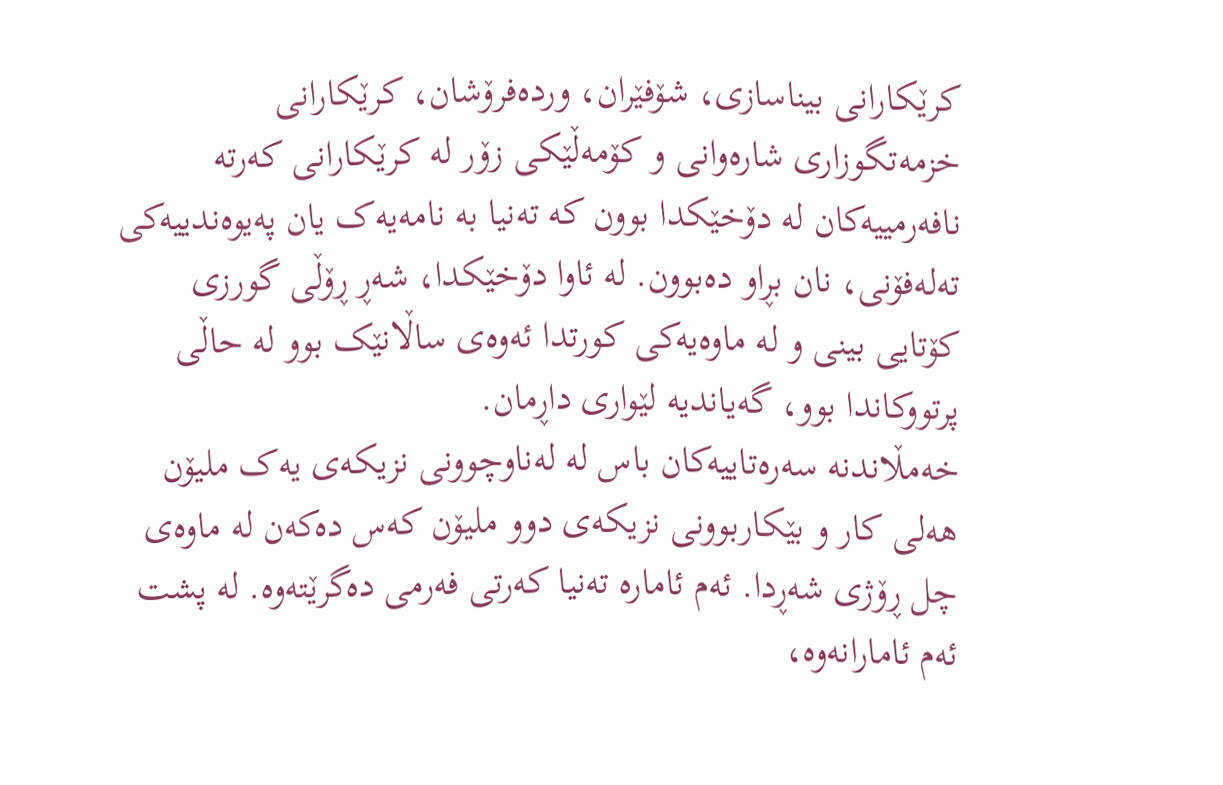کرێکارانی بیناسازی، شۆفێران، وردەفرۆشان، کرێکارانی خزمەتگوزاری شارەوانی و کۆمەڵێکی زۆر لە کرێکارانی کەرتە نافەرمییەکان لە دۆخێکدا بوون کە تەنیا بە نامەیەک یان پەیوەندییەکی تەلەفۆنی، نان بڕاو دەبوون. لە ئاوا دۆخێکدا، شەڕ ڕۆڵی گورزی کۆتایی بینی و لە ماوەیەکی کورتدا ئەوەی ساڵانێک بوو لە حاڵی پرتووکاندا بوو، گەیاندیە لێواری داڕمان.
خەمڵاندنە سەرەتاییەکان باس لە لەناوچوونی نزیکەی یەک ملیۆن هەلی کار و بێکاربوونی نزیکەی دوو ملیۆن کەس دەکەن لە ماوەی چل ڕۆژی شەڕدا. ئەم ئامارە تەنیا کەرتی فەرمی دەگرێتەوە. لە پشت ئەم ئامارانەوە،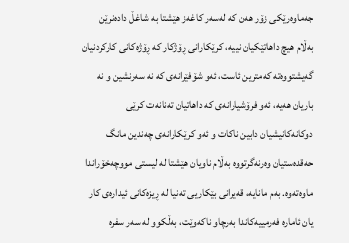جەماوەرێکی زۆر هەن کە لەسەر کاغەز هێشتا بە شاغڵ دادەنرێن بەڵام هیچ داهاتێکیان نییە، کرێکارانی ڕۆژکار کە ڕۆژەکانی کارکردنیان گەیشتووەتە کەمترین ئاست، ئەو شۆفێرانەی کە نە سەرنشین و نە باریان هەیە، ئەو فرۆشیارانەی کە داهاتیان تەنانەت کرێی دوکانەکانیشیان دابین ناکات و ئەو کرێکارانەی چەندین مانگ حەقدەستیان وەرنەگرتووە بەڵام ناویان هێشتا لە لیستی مووچەخۆراندا ماوەتەوە. بەم مانایە، قەیرانی بێکاریی تەنیا لە ڕیزەکانی ئیدارەی کار یان ئامارە فەرمییەکاندا بەرچاو ناکەوێت، بەڵکوو لە سەر سفرە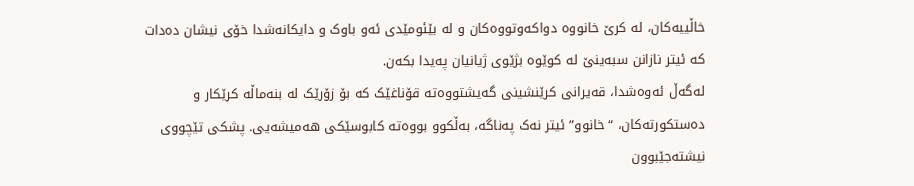خاڵییەکان، لە کرێ خانووە دواکەوتووەکان و لە بێئومێدی ئەو باوک و دایکانەشدا خۆی نیشان دەدات کە ئیتر نازانن سبەینێ لە کوێوە بژێوی ژیانیان پەیدا بکەن.
لەگەڵ ئەوەشدا، قەیرانی کرێنشینی گەیشتووەتە قۆناغێک کە بۆ زۆرێک لە بنەماڵە کرێکار و دەستکورتەکان، “خانوو” ئیتر نەک پەناگە، بەڵکوو بووەتە کابوسێکی هەمیشەیی. پشکی تێچووی نیشتەجێبوون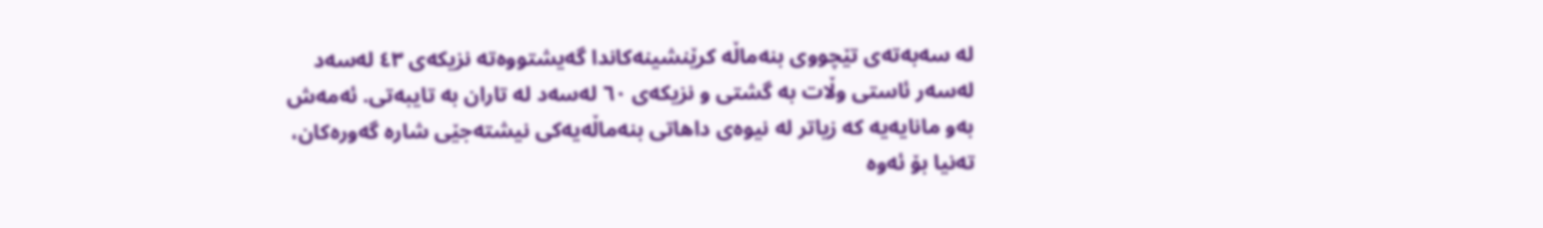لە سەبەتەی تێچووی بنەماڵە کرێنشینەکاندا گەیشتووەتە نزیکەی ٤٣ لەسەد لەسەر ئاستی وڵات بە گشتی و نزیکەی ٦٠ لەسەد لە تاران بە تایبەتی. ئەمەش بەو مانایەیە کە زیاتر لە نیوەی داهاتی بنەماڵەیەکی نیشتەجێی شارە گەورەکان، تەنیا بۆ ئەوە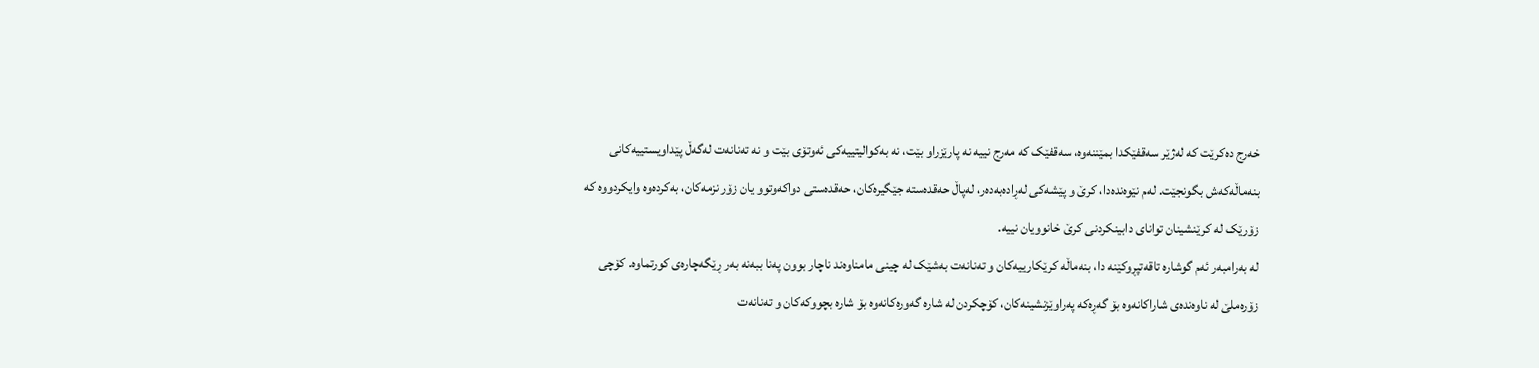خەرج دەکرێت کە لەژێر سەقفێکدا بمێننەوە، سەقفێک کە مەرج نییە نە پارێزراو بێت، نە بەکوالیتییەکی ئەوتۆی بێت و نە تەنانەت لەگەڵ پێداویستییەکانی بنەماڵەکەش بگونجێت. لەم نێوەندەدا، کرێ و پێشەکی لەڕادەبەدەر، لەپاڵ حەقدەستە جێگیرەکان، حەقدەستی دواکەوتوو یان زۆر نزمەکان، بەکردەوە وایکردووە کە زۆرێک لە کرێنشینان توانای دابینکردنی کرێ خانوویان نییە.
لە بەرامبەر ئەم گوشارە تاقەتپڕوکێنە دا، بنەماڵە کرێکارییەکان و تەنانەت بەشێک لە چینی مامناوەند ناچار بوون پەنا ببەنە بەر ڕێگەچارەی کورتماوە. کۆچی زۆرەملێ لە ناوەندەی شاراکانەوە بۆ گەڕەکە پەراوێزنشینەکان، کۆچکردن لە شارە گەورەکانەوە بۆ شارە بچووکەکان و تەنانەت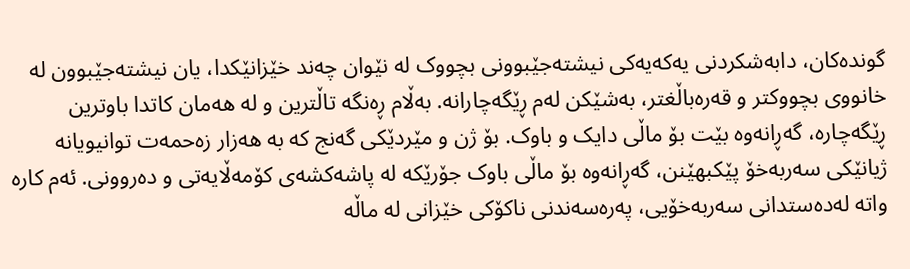گوندەکان، دابەشکردنی یەکەیەکی نیشتەجێبوونی بچووک لە نێوان چەند خێزانێکدا، یان نیشتەجێبوون لە خانووی بچووکتر و قەرەباڵغتر، بەشێکن لەم ڕێگەچارانە. بەڵام ڕەنگە تاڵترین و لە هەمان کاتدا باوترین ڕێگەچارە، گەڕانەوە بێت بۆ ماڵی دایک و باوک. بۆ ژن و مێردێکی گەنج کە بە هەزار زەحمەت توانیویانە ژیانێکی سەربەخۆ پێکبهێنن، گەڕانەوە بۆ ماڵی باوک جۆرێکە لە پاشەکشەی کۆمەڵایەتی و دەروونی. ئەم کارە واتە لەدەستدانی سەربەخۆیی، پەرەسەندنی ناکۆکی خێزانی لە ماڵە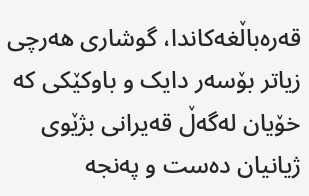قەرەباڵغەکاندا، گوشاری هەرچی زیاتر بۆسەر دایک و باوکێکی کە خۆیان لەگەڵ قەیرانی بژێوی ژیانیان دەست و پەنجە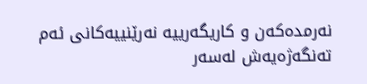نەرمدەکەن و کاریگەرییە نەرێنییەکانی ئەم تەنگەژەیەش لەسەر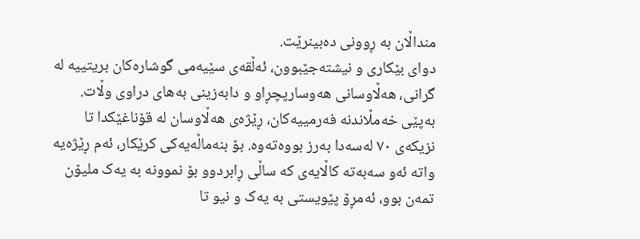منداڵان بە ڕوونی دەبینرێت.
دوای بێکاری و نیشتەجێبوون، ئەڵقەی سێیەمی گوشارەکان بریتییە لە گرانی، هەڵاوسانی هەوسارپچڕاو و دابەزینی بەهای دراوی وڵات. بەپێی خەمڵاندنە فەرمییەکان، ڕێژەی هەڵاوسان لە قۆناغێکدا تا نزیکەی ٧٠ لەسەدا بەرز بووەتەوە. بۆ بنەماڵەیەکی کرێکار، ئەم ڕێژەیە واتە ئەو سەبەتە کاڵایەی کە ساڵی ڕابردوو بۆ نموونە بە یەک ملیۆن تمەن بوو، ئەمڕۆ پێویستی بە یەک و نیو تا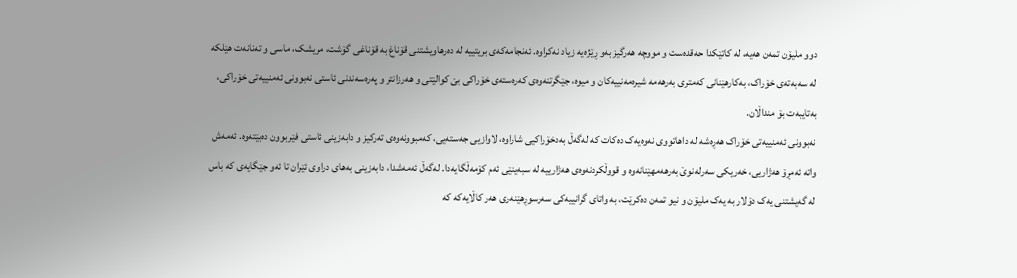دوو ملیۆن تمەن هەیە، لە کاتێکدا حەقدەست و مووچە هەرگیز بەو ڕێژەیە زیاد نەکراوە. ئەنجامەکەی بریتییە لە دەرهاویشتنی قۆناغ بە قۆناغی گۆشت، مریشک، ماسی و تەنانەت هێلکە لە سەبەتەی خۆراک، بەکارهێنانی کەمتری بەرهەمە شیرەمەنییەکان و میوە، جێگرتنەوەی کەرەستەی خۆراکی بێ کوالێتی و هەرزانتر و پەرەسەندنی ئاستی نەبوونی ئەمنییەتی خۆراکی، بەتایبەت بۆ منداڵان.
نەبوونی ئەمنییەتی خۆراک هەڕەشە لە داهاتووی نەوەیەک دەکات کە لەگەڵ بەدخۆراکیی شاراوە، لاوازیی جەستەیی، کەمبوونەوەی تەرکیز و دابەزینی ئاستی فێربوون دەبێتەوە. ئەمەش واتە ئەمڕۆ هەژاریی، خەریکی سەرلەنوێ بەرهەمهێنانەوە و قووڵکردنەوەی هەژارییە لە سبەینێی ئەم کۆمەڵگایەدا. لەگەڵ ئەمەشدا، دابەزینی بەهای دراوی ئێران تا ئەو جێگایەی کە باس لە گەیشتنی یەک دۆلار بە یەک ملیۆن و نیو تمەن دەکرێت، بە واتای گرانییەکی سەرسوڕهێنەری هەر کاڵایەکە کە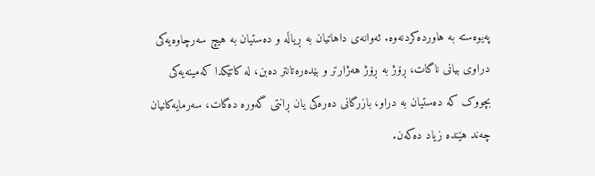پەیوەستە بە هاوردەکردنەوە. ئەوانەی داهاتیان بە ڕیاڵە و دەستیان بە هیچ سەرچاوەیەکی دراوی بیانی ناگات، ڕۆژ بە ڕۆژ هەژارتر و بێدەرەتانتر دەبن، لە کاتێکدا کەمینەیەکی بچووک کە دەستیان بە دراو، بازرگانی دەرەکی یان ڕانتی گەورە دەگات، سەرمایەکانیان چەند هێندە زیاد دەکەن.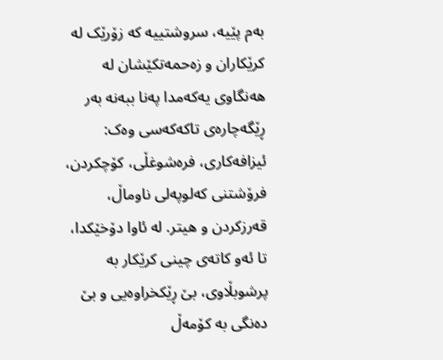بەم پێیە، سروشتییە کە زۆرێک لە کرێکاران و زەحمەتکێشان لە هەنگاوی یەکەمدا پەنا ببەنە بەر ڕێگەچارەی تاکەکەسی وەک: ئیزافەکاری، فرەشوغڵی، کۆچکردن، فرۆشتنی کەلوپەلی ناوماڵ، قەرزکردن و هیتر. لە ئاوا دۆخێکدا، تا ئەو کاتەی چینی کرێکار بە پرشوبڵاوی، بێ ڕێکخراوەیی و بێ دەنگی بە کۆمەڵ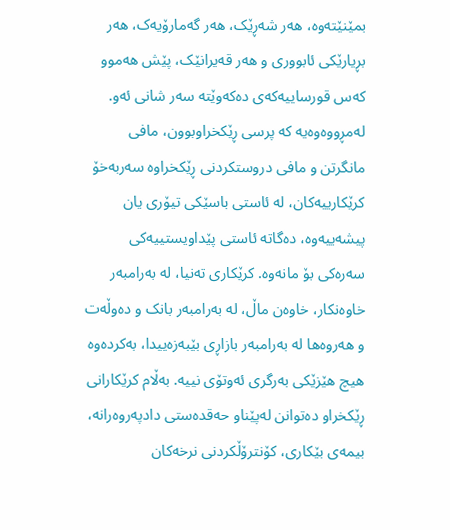بمێنێتەوە، هەر شەڕێک، هەر گەمارۆیەک، هەر بڕیارێکی ئابووری و هەر قەیرانێک، پێش هەموو کەس قورساییەکەی دەکەوێتە سەر شانی ئەو.
لەمڕووەوەیە کە پرسی ڕێکخراوبوون، مافی مانگرتن و مافی دروستکردنی ڕێکخراوە سەربەخۆ کرێکارییەکان، لە ئاستی باسێکی تیۆری یان پیشەییەوە، دەگاتە ئاستی پێداویستییەکی سەرەکی بۆ مانەوە. کرێکاری تەنیا، لە بەرامبەر خاوەنکار، خاوەن ماڵ، لە بەرامبەر بانک و دەوڵەت و هەروەها لە بەرامبەر بازاڕی بێبەزەییدا، بەکردەوە هیچ هێزێکی بەرگری ئەوتۆی نییە. بەڵام کرێکارانی ڕێکخراو دەتوانن لەپێناو حەقدەستی دادپەروەرانە، بیمەی بێکاری، کۆنترۆڵکردنی نرخەکان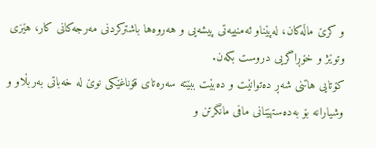و کرێ ماڵەکان، لەپێناو ئەمنییەتی پیشەیی و هەروەها باشترکردنی مەرجەکانی کار، هێزی وتوێژ و خۆڕاگریی دروست بکەن.
کۆتایی هاتنی شەڕ دەتوانێت و دەبێت ببێتە سەرەتای قۆناغێکی نوێ لە خەباتی بەربڵاو و وشیارانە بۆ بەدەستهێنانی مافی مانگرتن و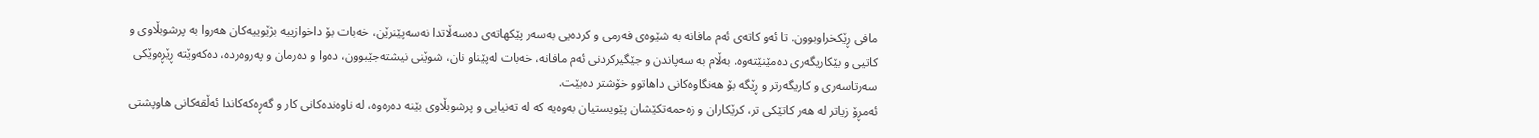مافی ڕێکخراوبوون. تا ئەو کاتەی ئەم مافانە بە شێوەی فەرمی و کردەیی بەسەر پێکهاتەی دەسەڵاتدا نەسەپێنرێن، خەبات بۆ داخوازییە بژێوییەکان هەروا بە پرشوبڵاوی و کاتیی و بێکاریگەری دەمێنێتەوە. بەڵام بە سەپاندن و جێگیرکردنی ئەم مافانە، خەبات لەپێناو نان، شوێنی نیشتەجێبوون، دەوا و دەرمان و پەروەردە، دەکەوێتە ڕێڕەوێکی سەرتاسەری و کاریگەرتر و ڕێگە بۆ هەنگاوەکانی داهاتوو خۆشتر دەبێت.
ئەمڕۆ زیاتر لە هەر کاتێکی تر، کرێکاران و زەحمەتکێشان پێویستیان بەوەیە کە لە تەنیایی و پرشوبڵاوی بێنە دەرەوە، لە ناوەندەکانی کار و گەڕەکەکاندا ئەڵقەکانی هاوپشتی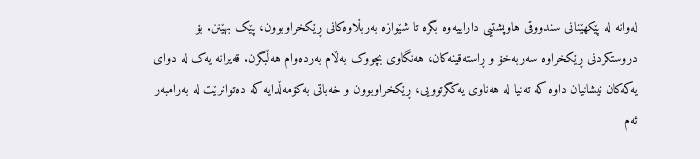لەوانە لە پێکهێنانی سندووقی هاوپشتیی داراییەوە بگرە تا شێوازە بەربڵاوەکانی ڕێکخراوبوون، پێک بهێنن. بۆ دروستکردنی ڕێکخراوە سەربەخۆ و ڕاستەقینەکان، هەنگاوی بچووک بەڵام بەردەوام هەڵبگرن. قەیرانە یەک لە دوای یەکەکان نیشانیان داوە کە تەنیا لە هەناوی یەکگرتوویی، ڕێکخراوبوون و خەباتی بەکۆمەڵدایە کە دەتوانرێت لە بەرامبەر ئەم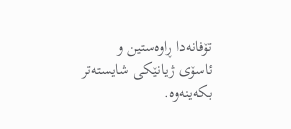تۆفانەدا ڕاوەستین و ئاسۆی ژیانێکی شایستەتر بکەینەوە.